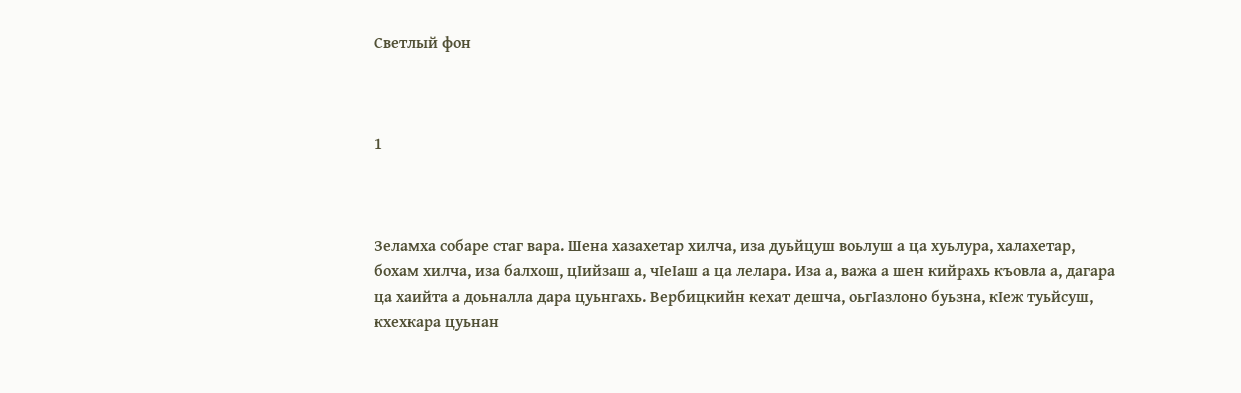Светлый фон



1



Зеламха собаре стаг вара. Шена хазахетар хилча, иза дуьйцуш воьлуш а ца хуьлура, халахетар, бохам хилча, иза балхош, цIийзаш а, чIеIаш а ца лелара. Иза а, важа а шен кийрахь къовла а, дагара ца хаийта а доьналла дара цуьнгахь. Вербицкийн кехат дешча, оьгIазлоно буьзна, кIеж туьйсуш, кхехкара цуьнан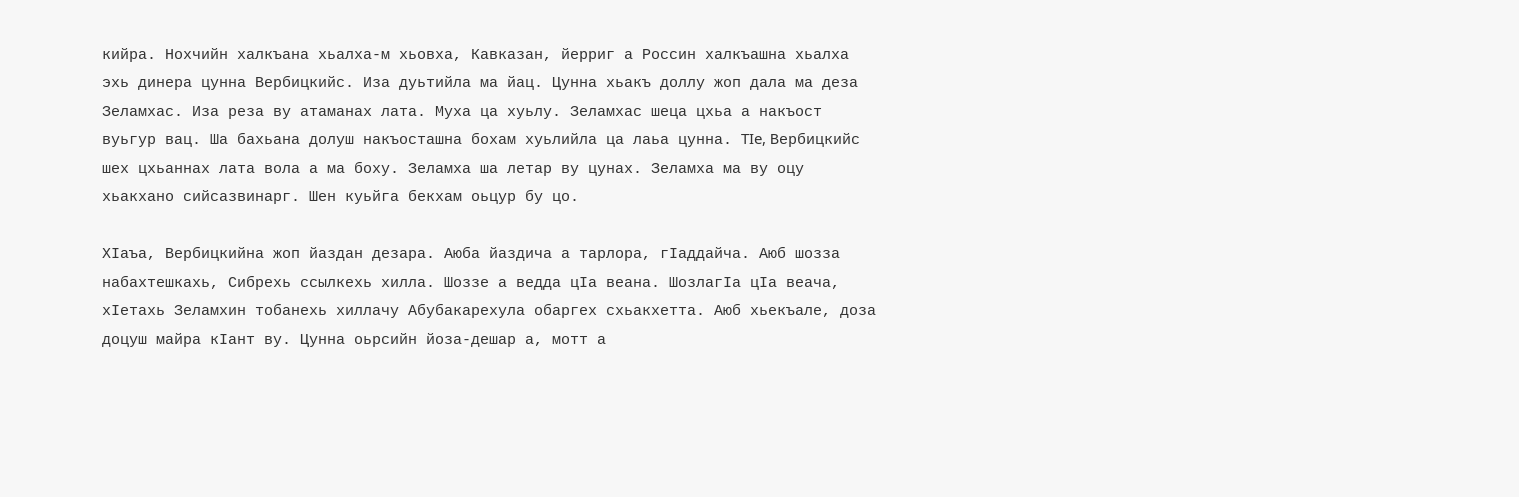кийра. Нохчийн халкъана хьалха-м хьовха, Кавказан, йерриг а Россин халкъашна хьалха эхь динера цунна Вербицкийс. Иза дуьтийла ма йац. Цунна хьакъ доллу жоп дала ма деза Зеламхас. Иза реза ву атаманах лата. Муха ца хуьлу. Зеламхас шеца цхьа а накъост вуьгур вац. Ша бахьана долуш накъосташна бохам хуьлийла ца лаьа цунна. TIe, Вербицкийс шех цхьаннах лата вола а ма боху. Зеламха ша летар ву цунах. Зеламха ма ву оцу хьакхано сийсазвинарг. Шен куьйга бекхам оьцур бу цо.

ХIаъа, Вербицкийна жоп йаздан дезара. Аюба йаздича а тарлора, гIаддайча. Аюб шозза набахтешкахь, Сибрехь ссылкехь хилла. Шоззе а ведда цIа веана. ШозлагIа цIа веача, хIетахь Зеламхин тобанехь хиллачу Абубакарехула обаргех схьакхетта. Аюб хьекъале, доза доцуш майра кIант ву. Цунна оьрсийн йоза-дешар а, мотт а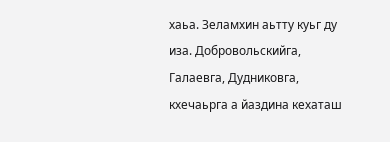хаьа. Зеламхин аьтту куьг ду иза. Добровольскийга, Галаевга, Дудниковга, кхечаьрга а йаздина кехаташ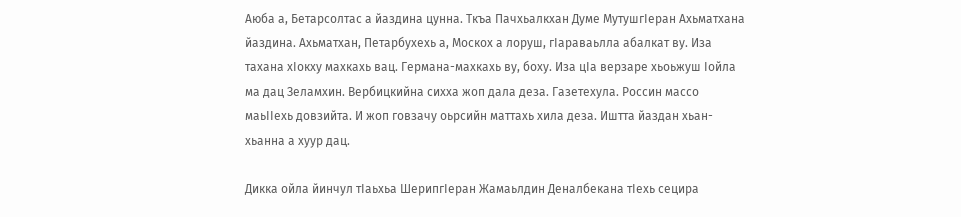Аюба а, Бетарсолтас а йаздина цунна. Ткъа Пачхьалкхан Думе МутушгIеран Ахьматхана йаздина. Ахьматхан, Петарбухехь а, Москох а лоруш, гIараваьлла абалкат ву. Иза тахана хIокху махкахь вац. Германа-махкахь ву, боху. Иза цIа верзаре хьоьжуш Iойла ма дац Зеламхин. Вербицкийна сихха жоп дала деза. Газетехула. Россин массо маьIIехь довзийта. И жоп говзачу оьрсийн маттахь хила деза. Иштта йаздан хьан-хьанна а хуур дац.

Дикка ойла йинчул тIаьхьа ШерипгIеран Жамаьлдин Деналбекана тIехь сецира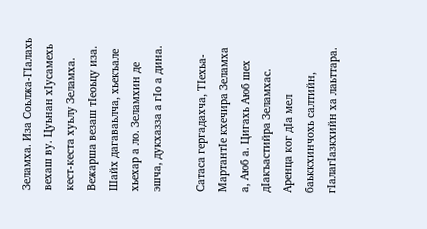Зеламха. Иза Соьлжа-ГIалахь вехаш ву. Цуьнан хIусамехь кест-кеста хуьлу Зеламха. Вежарша везаш тIеоьцу иза. Шайх дагаваьлча, хьекъале хьехар а ло. Зеламхин де эшча, дукхазза а гIо а дина.

Сатаса гергадахча, ТIехьа-МартантIе кхечира Зеламха а, Аюб а. Цигахь Аюб шех дIакъастийра Зеламхас. Аренца ког дIа мел баьккхинчохь салтийн, гIалагIазкхийн ха лаьттара.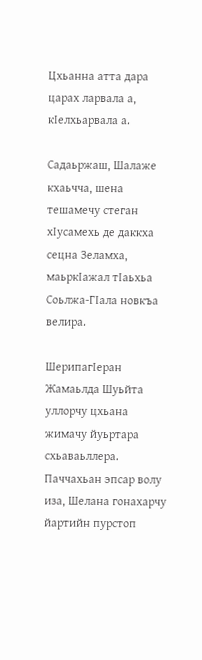Цхьанна атта дара царах ларвала а, кIелхьарвала а.

Садаьржаш, Шалаже кхаьчча, шена тешамечу стеган хIусамехь де даккха сецна Зеламха, маьркIажал тIаьхьа Соьлжа-ГIала новкъа велира.

ШерипагIеран Жамаьлда Шуьйта уллорчу цхьана жимачу йуьртара схьаваьллера. Паччахьан эпсар волу иза, Шелана гонахарчу йартийн пурстоп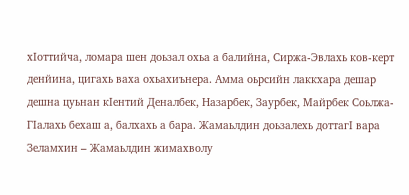хIоттийча, ломара шен доьзал охьа а балийна, Сиржа-Эвлахь ков-керт денйина, цигахь ваха охьахиънера. Амма оьрсийн лаккхара дешар дешна цуьнан кIентий Деналбек, Назарбек, Заурбек, Майрбек Соьлжа-ГIалахь бехаш а, балхахь а бара. Жамаьлдин доьзалехь доттагI вара Зеламхин – Жамаьлдин жимахволу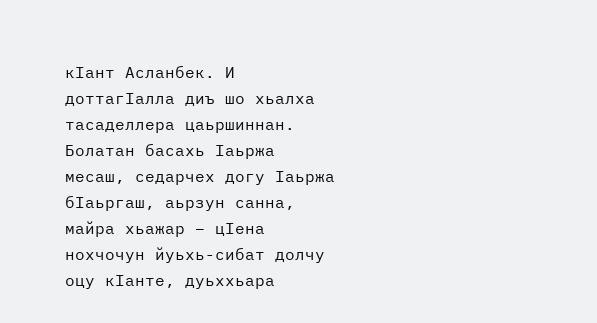кIант Асланбек. И доттагIалла диъ шо хьалха тасаделлера цаьршиннан. Болатан басахь Iаьржа месаш, седарчех догу Iаьржа бIаьргаш, аьрзун санна, майра хьажар – цIена нохчочун йуьхь-сибат долчу оцу кIанте, дуьххьара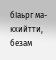бIаьрг ма-кхийтти, безам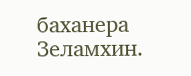баханера Зеламхин.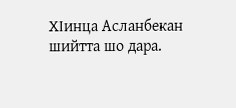ХIинца Асланбекан шийтта шо дара.